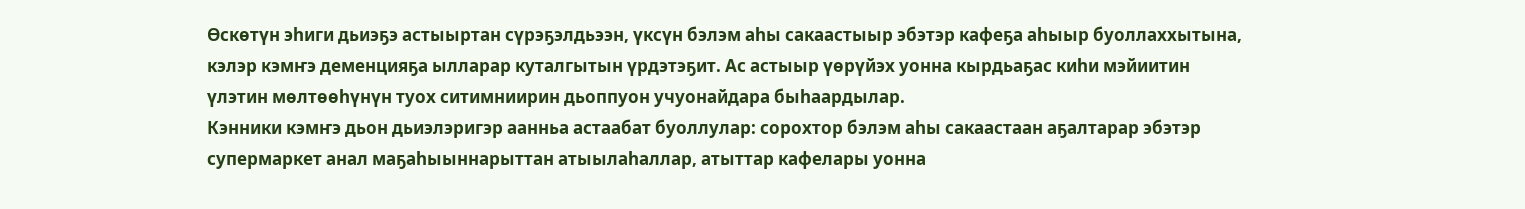Өскөтүн эһиги дьиэҕэ астыыртан сүрэҕэлдьээн, үксүн бэлэм аһы сакаастыыр эбэтэр кафеҕа аһыыр буоллаххытына, кэлэр кэмҥэ деменцияҕа ылларар куталгытын үрдэтэҕит. Ас астыыр үөрүйэх уонна кырдьаҕас киһи мэйиитин үлэтин мөлтөөһүнүн туох ситимниирин дьоппуон учуонайдара быһаардылар.
Кэнники кэмҥэ дьон дьиэлэригэр аанньа астаабат буоллулар: сорохтор бэлэм аһы сакаастаан аҕалтарар эбэтэр супермаркет анал маҕаһыыннарыттан атыылаһаллар, атыттар кафелары уонна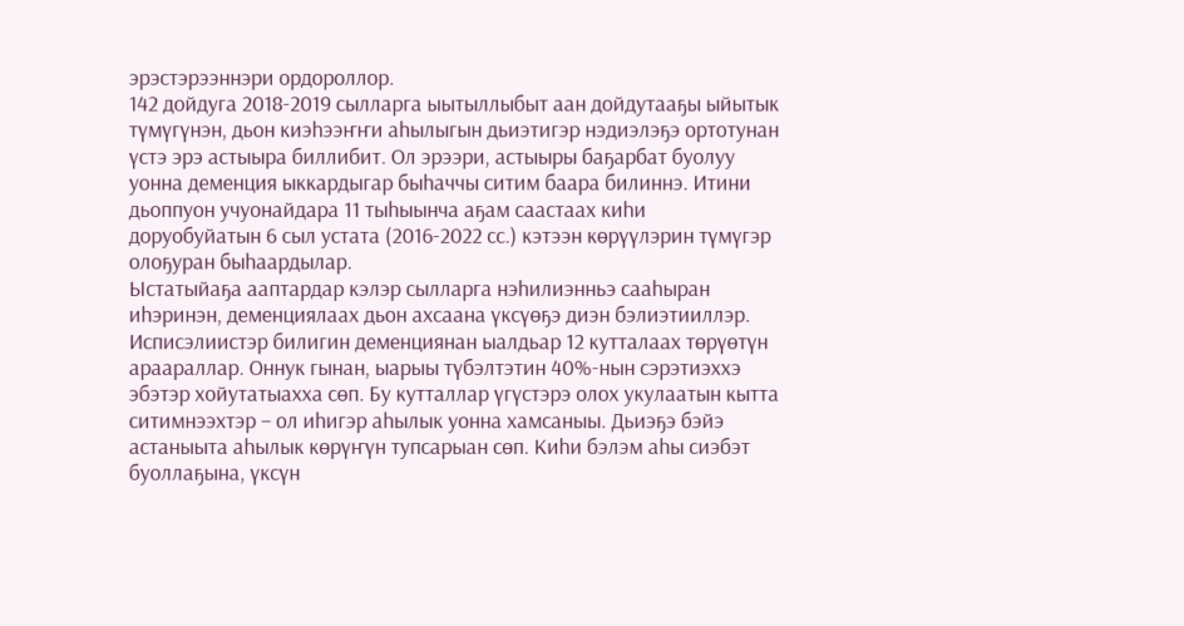эрэстэрээннэри ордороллор.
142 дойдуга 2018-2019 сылларга ыытыллыбыт аан дойдутааҕы ыйытык түмүгүнэн, дьон киэһээҥҥи аһылыгын дьиэтигэр нэдиэлэҕэ ортотунан үстэ эрэ астыыра биллибит. Ол эрээри, астыыры баҕарбат буолуу уонна деменция ыккардыгар быһаччы ситим баара билиннэ. Итини дьоппуон учуонайдара 11 тыһыынча аҕам саастаах киһи доруобуйатын 6 сыл устата (2016-2022 сс.) кэтээн көрүүлэрин түмүгэр олоҕуран быһаардылар.
Ыстатыйаҕа ааптардар кэлэр сылларга нэһилиэнньэ сааһыран иһэринэн, деменциялаах дьон ахсаана үксүөҕэ диэн бэлиэтииллэр. Исписэлиистэр билигин деменциянан ыалдьар 12 кутталаах төрүөтүн араараллар. Оннук гынан, ыарыы түбэлтэтин 40%-нын сэрэтиэххэ эбэтэр хойутатыахха сөп. Бу кутталлар үгүстэрэ олох укулаатын кытта ситимнээхтэр – ол иһигэр аһылык уонна хамсаныы. Дьиэҕэ бэйэ астаныыта аһылык көрүҥүн тупсарыан сөп. Киһи бэлэм аһы сиэбэт буоллаҕына, үксүн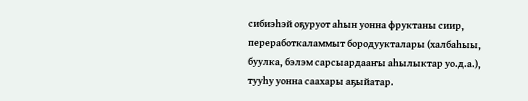сибиэһэй оҕуруот аһын уонна фруктаны сиир, переработкаламмыт бородуукталары (халбаһыы, буулка, бэлэм сарсыардааҥы аһылыктар уо.д.а.), тууһу уонна саахары аҕыйатар.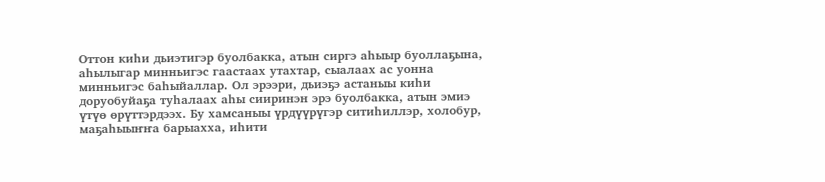Оттон киһи дьиэтигэр буолбакка, атын сиргэ аһыыр буоллаҕына, аһылыгар минньигэс гаастаах утахтар, сыалаах ас уонна минньигэс баһыйаллар. Ол эрээри, дьиэҕэ астаныы киһи доруобуйаҕа туһалаах аһы сииринэн эрэ буолбакка, атын эмиэ үтүө өрүттэрдээх. Бу хамсаныы үрдүүрүгэр ситиһиллэр, холобур, маҕаһыыҥҥа барыахха, иһити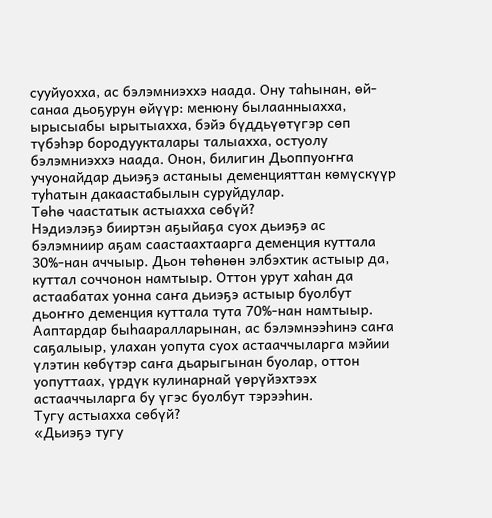сууйуохха, ас бэлэмниэххэ наада. Ону таһынан, өй-санаа дьоҕурун өйүүр: менюну былаанныахха, ырысыабы ырытыахха, бэйэ бүддьүөтүгэр сөп түбэһэр бородуукталары талыахха, остуолу бэлэмниэххэ наада. Онон, билигин Дьоппуоҥҥа учуонайдар дьиэҕэ астаныы деменцияттан көмүскүүр туһатын дакаастабылын суруйдулар.
Төһө чаастатык астыахха сөбүй?
Нэдиэлэҕэ бииртэн аҕыйаҕа суох дьиэҕэ ас бэлэмниир аҕам саастаахтаарга деменция куттала 30%-нан аччыыр. Дьон төһөнөн элбэхтик астыыр да, куттал соччонон намтыыр. Оттон урут хаһан да астаабатах уонна саҥа дьиэҕэ астыыр буолбут дьоҥҥо деменция куттала тута 70%-нан намтыыр. Ааптардар быһааралларынан, ас бэлэмнээһинэ саҥа саҕалыыр, улахан уопута суох астааччыларга мэйии үлэтин көбүтэр саҥа дьарыгынан буолар, оттон уопуттаах, үрдүк кулинарнай үөрүйэхтээх астааччыларга бу үгэс буолбут тэрээһин.
Тугу астыахха сөбүй?
«Дьиэҕэ тугу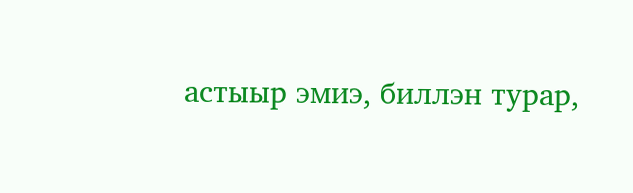астыыр эмиэ, биллэн турар,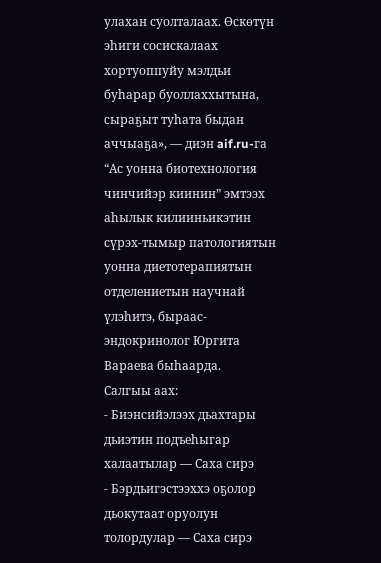улахан суолталаах. Өскөтүн эһиги сосискалаах хортуоппуйу мэлдьи буһарар буоллаххытына, сыраҕыт туһата быдан аччыаҕа», — диэн aif.ru-га “Ас уонна биотехнология чинчийэр киинин” эмтээх аһылык килииньикэтин сүрэх-тымыр патологиятын уонна диетотерапиятын отделениетын научнай үлэһитэ, быраас-эндокринолог Юргита Вараева быһаарда.
Салгыы аах:
- Биэнсийэлээх дьахтары дьиэтин подъеһыгар халаатылар — Саха сирэ
- Бэрдьигэстээххэ оҕолор дьокутаат оруолун толордулар — Саха сирэ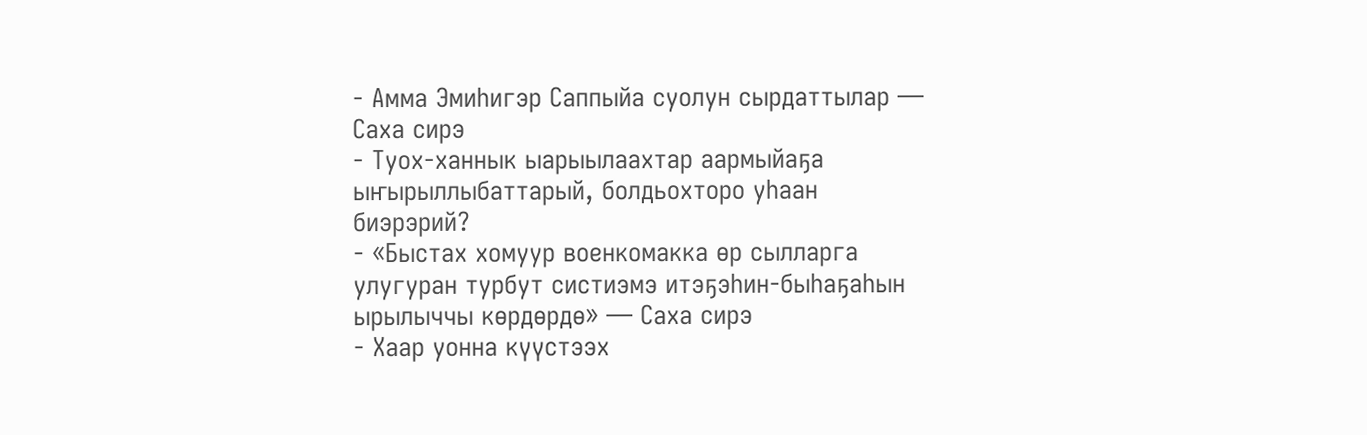- Амма Эмиһигэр Саппыйа суолун сырдаттылар — Саха сирэ
- Туох-ханнык ыарыылаахтар аармыйаҕа ыҥырыллыбаттарый, болдьохторо уһаан биэрэрий?
- «Быстах хомуур военкомакка өр сылларга улугуран турбут систиэмэ итэҕэһин-быһаҕаһын ырылыччы көрдөрдө» — Саха сирэ
- Хаар уонна күүстээх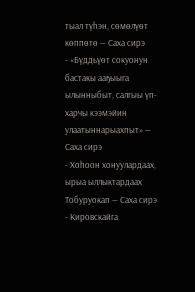тыал түһэн, сөмөлүөт көппөтө — Саха сирэ
- «Бүддьүөт сокуонун бастакы ааҕыыга ылынныбыт, салгыы үп-харчы кээмэйин улаатыннарыахпыт» — Саха сирэ
- Хоһоон хонуулардаах, ырыа ыллыктардаах Тобуруокап — Саха сирэ
- Кировскайга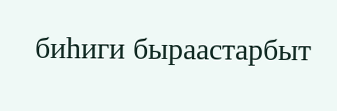биһиги быраастарбыт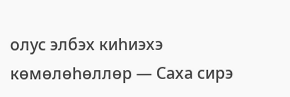олус элбэх киһиэхэ көмөлөһөллөр — Саха сирэ